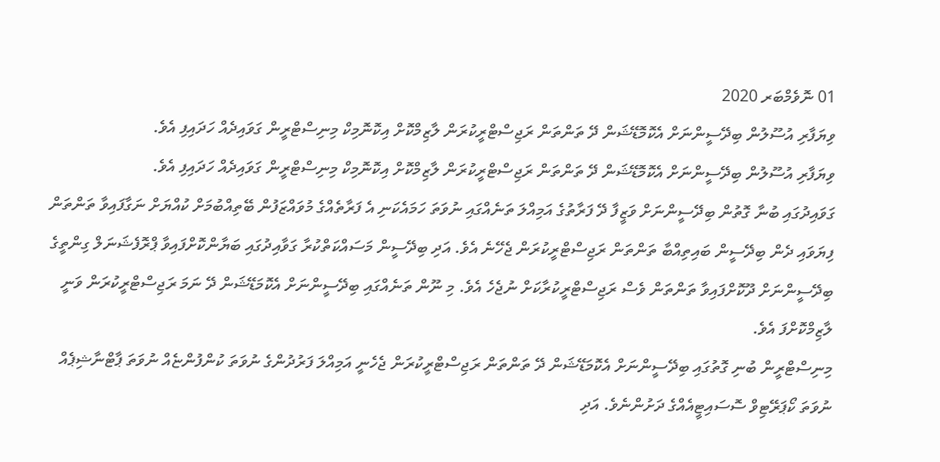01 ނޮވެމްބަރ 2020
ވިޔަފާރި އުސޫލުން ބިދޭސީންނަށް އެކޮމޮޑޭޝަން ދޭ ތަންތަން ރަޖިސްޓްރީކުރަން ލާޒިމްކޮށް އިކޮނޮމިކް މިނިސްޓްރީން ގަވައިދެއް ހަދައިފި އެވެ.
ވިޔަފާރި އުސޫލުން ބިދޭސީންނަށް އެކޮމޮޑޭޝަން ދޭ ތަންތަން ރަޖިސްޓްރީކުރަން ލާޒިމްކޮށް އިކޮނޮމިކް މިނިސްޓްރީން ގަވައިދެއް ހަދައިފި އެވެ.
ގަވައިދުގައި ބުނާ ގޮތުން ބިދޭސީންނަށް ވަޒީފާ ދޭ ފަރާތުގެ އަމިއްލަ ތަނެއްގައި ނުވަތަ ހަމައެކަނި އެ ފަރާތެއްގެ މުވައްޒަފުން ބޭތިއްބުމަށް ކުއްޔަށް ނަގާފައިވާ ތަންތަން ފިޔަވައި ދެން ބިދޭސީން ބައިތިއްބާ ތަންތަން ރަޖިސްޓްރީކުރަން ޖެހޭނެ އެވެ. އަދި ބިދޭސީން މަސައްކަތްކުރާ ގަވާއިދުގައި ބަޔާންކޮށްފައިވާ ޕްރޮފެޝަނަލް ގިންތީގެ ބިދޭސީންނަށް ދޫކޮށްފައިވާ ތަންތަން ވެސް ރަޖިސްޓްރީކުރާކަށް ނުޖެހެ އެވެ. މި ނޫން ތަނެއްގައި ބިދޭސީންނަށް އެކޮމަޑޭޝަން ދޭ ނަމަ ރަޖިސްޓްރީކުރަން ވަނީ ލާޒިމްކޮށްފަ އެވެ.
މިނިސްޓްރީން ބުނި ގޮތުގައި ބިދޭސީންނަށް އެކޮމަޑޭޝަން ދޭ ތަންތަން ރަޖިސްޓްރީކުރަން ޖެހެނީ އަމިއްލަ ފަރުދުންގެ ނުވަތަ ކުންފުންޏެއް ނުވަތަ ޕާޓްނާޝިޕެއް ނުވަތަ ކޯޕަރޭޓިވް ސޮސައިޓީއެއްގެ ދަށުންނެވެ. އަދި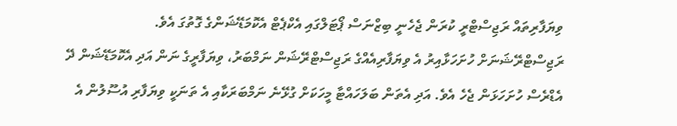ވިޔަފާރިތައް ރަޖިސްޓްރީ ކުރަން ޖެހެނީ ބިޒްނަސް ޕޯޓަލްގައި އެކްޕެޓް އެކޮމަޑޭޝަންގެ ގޮތުގަ އެވެ.
ރަޖިސްޓްރޭޝަނަށް ހުށަހަޅާއިރު އެ ވިޔަފާރިއެއްގެ ރަޖިސްޓްރޭޝަން ނަމްބަރު، ވިޔަފާރީގެ ނަން އަދި އެކޮމަޑޭޝަން ދޭ އެޑްރެސް ހުށަހަޅަން ޖެހެ އެވެ. އަދި އެތަން ބަލަހައްޓާ މީހަކަށް ގުޅޭނެ ނަމްބަރަކާއި އެ ތަނަކީ ވިޔަފާރި އުސޫލުން އެ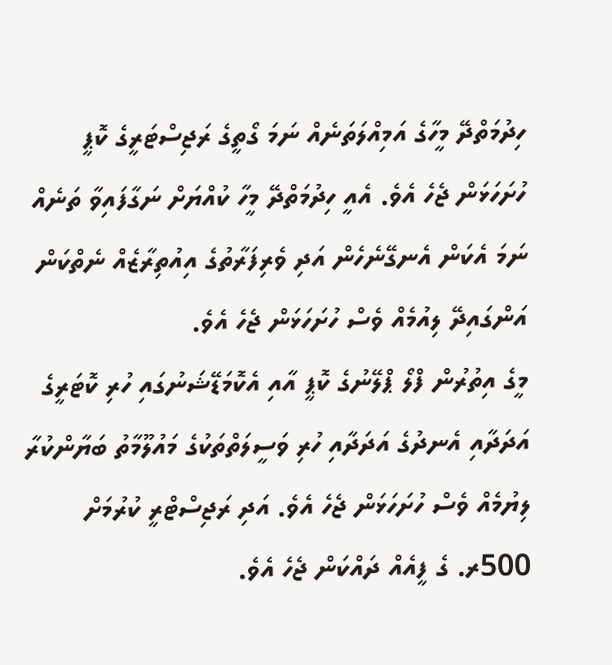ހިދުމަތްދޭ މީހާގެ އަމިއްލަތަނެއް ނަމަ ގޯތީގެ ރަޖިސްޓަރީގެ ކޮޕީ ހުށަހަޅަން ޖެހެ އެވެ. އެއީ ހިދުމަތްދޭ މީހާ ކުއްޔަށް ނަގާފައިވާ ތަނެއް ނަމަ އެކަން އެނގޭނެހެން އަދި ވެރިފަރާތުގެ އިއުތިރާޒެއް ނެތްކަން އަންގައިދޭ ލިއުމެއް ވެސް ހުށަހަޅަން ޖެހެ އެވެ.
މީގެ އިތުރުން ފްލޯ ޕްލޭނުގެ ކޮޕީ އާއި އެކޮމަޑޭޝަނުގައި ހުރި ކޮޓަރީގެ އަދަދާއި އެނދުގެ އަދަދާއި ހުރި ވަސީލަތްތަކުގެ މައުލޫމާތު ބަޔާންކުރާ ލިޔުމެއް ވެސް ހުށަހަޅަން ޖެހެ އެވެ. އަދި ރަޖިސްޓްރީ ކުރުމަށް 500ރ. ގެ ފީއެއް ދައްކަން ޖެހެ އެވެ.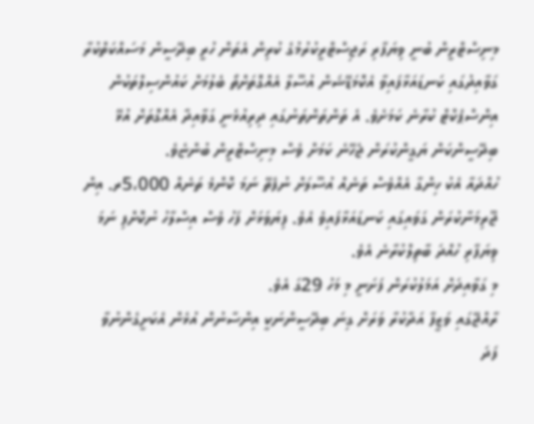މިނިސްޓްރީން ބުނީ ވިޔަފާރި ރަޖިސްޓްރީކުރުމުގެ ކުރިން އެތަން ހުރީ ބިދޭސީން މަސައްކަތްކުރާ ގަވާއިދުގައި ކަނޑައަޅާފައިވާ އެކޮމަޑޭޝަން އުސޫލާ އެއްގޮތަށްތޯ ބެލުމަށް ކައުންސިލްތަކުން އިންސްޕެކްޓް ކުރާނެ ކަމަށެވެ. އެ ތަންތަންތަނުގައި ދިރިއުޅެނީ ގަވާއިދާ އެއްގޮތަށް އުޅޭ ބިދޭސީންކަން ޔަގީންކުރަން ޖެހޭނެ ކަމަށް ވެސް މިނިސްޓްރީން ބުންޏެވެ.
ހުއްދައާ އެކު ހިންގާ އެއްވެސް ތަނެއް އުސޫލަށް ނުފެތޭ ނަމަ ކޮންމެ ތަނެއް 5،000ރ. އިން ޖޫރިމަނާކުރަން ގަވައިގައި ކަނޑައަޅާފައިވެ އެވެ. ފިޔަވަޅަށް ފަހު ވެސް އިސްލާހު ނުކޮށްފި ނަމަ ވިޔަފާރި ހުއްދަ ބާތިލްކުރާނެ އެވެ.
މި ގަވާއިދަށް އަމަލުކުރަން ފަށަނީ މި މަހު 29ގަ އެވެ.
ރާއްޖޭގައި ވަޒީފާ އަދާކުރާ ވަރަށް ގިނަ ބިދޭސީންނަކީ އިންސާނުން އުޅެން އެކަށީގެންނުވާ ފަދަ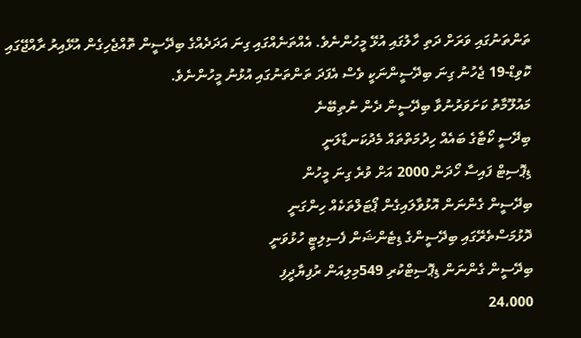ތަންތަނުގައި ވަރަށް ދަތި ހާލުގައި އުޅޭ މީހުންނެވެ. އެއްތަނެއްގައި ގިނަ އަދަދެއްގެ ބިދޭސީން ތޮއްޖެހިގެން އުޅޭއިރު ރާއްޖޭގައި ކޮވިޑް-19 ޖެހުނު ގިނަ ބިދޭސީންނަކީ ވެސް އެފަދަ ތަންތަނުގައި އުޅުނު މީހުންނެވެ.
މައުލޫމާތު ކަށަވަރުނުވާ ބިދޭސީން ދެން ނުތިބޭނެ
ބިދޭސީ ކޯޓާގެ ބައެއް ހިދުމަތްތައް މެދުކަނޑާލަނީ
ޑިޕޮސިޓް ފައިސާ ހޯދަން 2000 އަށް ވުރެ ގިނަ މީހުން
ބިދޭސީން ގެންނަން އޮޅުވާލައިގެން ޕޯޓަލްތަކެއް ހިންގަނީ
ދޮޅުމަސްތެރޭގައި ބިދޭސީންގެ ޑިޓެންޝަން ފެސިލިޓީ ހުޅުވަނީ
ބިދޭސީން ގެންނަން ޑިޕޮސިޓްކުރި 549މިލިއަން ރުފިޔާދީފި
24،000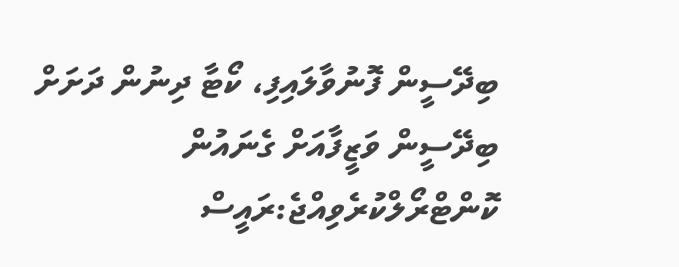ބިދޭސީން ފޮނުވާލައިފި، ކޯޓާ ދިނުން ދަށަށް
ބިދޭސީން ވަޒީފާއަށް ގެނައުން ކޮންޓްރޯލްކުރެވިއްޖެ:ރައީސް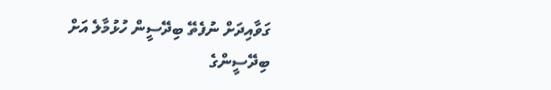ގަވާއިދަށް ނުފެތޭ ބިދޭސީން ހުޅުމާލެ އަށް
ބިދޭސީންގެ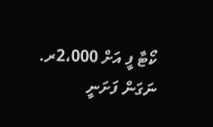ކޯޓާ ފީ އަށް 2،000ރ. ނަގަން ފަށަނީ